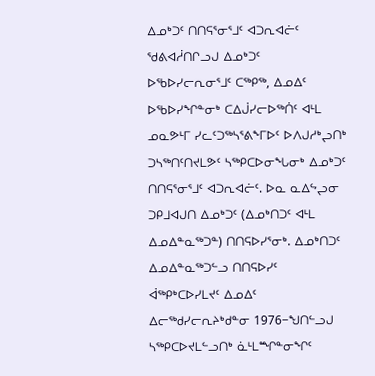ᐃᓄᒃᑐᑦ ᑎᑎᕋᕐᓂᕐᒧᑦ ᐊᑐᕆᐊᓖᑦ
ᖁᕕᐊᓲᑎᒋᓗᒍ ᐃᓄᒃᑐᑦ ᐅᖃᐅᓯᓕᕆᓂᕐᒧᑦ ᑕᖅᑭᖅ, ᐃᓄᐃᑦ ᐅᖃᐅᓯᖏᓐᓂᒃ ᑕᐃᒎᓯᓕᐅᖅᑏᑦ ᐊᒻᒪ ᓄᓇᕗᒻᒥ ᓯᓚᑦᑐᖅᓴᕐᕕᖕᒥᐅᑦ ᐅᐱᒍᓱᒃᖢᑎᒃ ᑐᓴᖅᑎᑦᑎᔪᒪᕗᑦ ᓴᖅᑭᑕᐅᓂᖓᓂᒃ ᐃᓄᒃᑐᑦ ᑎᑎᕋᕐᓂᕐᒧᑦ ᐊᑐᕆᐊᓖᑦ. ᐅᓇ ᓇᐃᖦᖢᓂ ᑐᑭᒧᐊᒍᑎ ᐃᓄᒃᑐᑦ (ᐃᓄᒃᑎᑐᑦ ᐊᒻᒪ ᐃᓄᐃᓐᓇᖅᑐᓐ) ᑎᑎᕋᐅᓯᕐᓂᒃ. ᐃᓄᒃᑎᑐᑦ ᐃᓄᐃᓐᓇᖅᑐᓪᓗ ᑎᑎᕋᐅᓯᑦ ᐋᖅᑭᒃᑕᐅᓯᒪᔪᑦ ᐃᓄᐃᑦ ᐃᓕᖅᑯᓯᓕᕆᔨᒃᑯᓐᓂ 1976−ᖑᑎᓪᓗᒍ ᓴᖅᑭᑕᐅᔪᒪᓪᓗᑎᒃ ᓈᒻᒪᙱᓐᓂᖏᑦ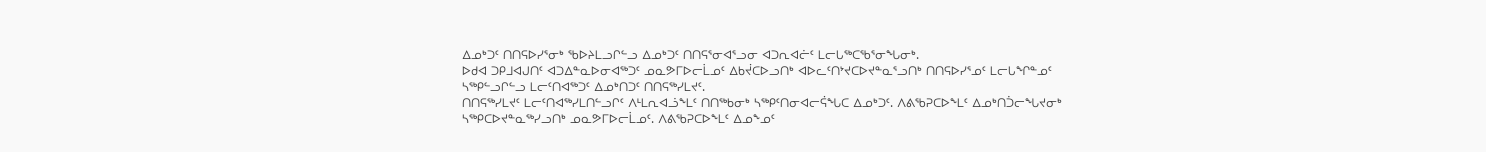ᐃᓄᒃᑐᑦ ᑎᑎᕋᐅᓯᕐᓂᒃ ᖃᐅᔨᒪᓗᒋᓪᓗ ᐃᓄᒃᑐᑦ ᑎᑎᕋᕐᓂᐊᕐᓗᓂ ᐊᑐᕆᐊᓖᑦ ᒪᓕᒐᖅᑕᖃᕐᓂᖓᓂᒃ.
ᐅᑯᐊ ᑐᑭᒧᐊᒍᑎᑦ ᐊᑐᐃᓐᓇᐅᓂᐊᖅᑐᑦ ᓄᓇᕗᒥᐅᓕᒫᓄᑦ ᐃᑲᔫᑕᐅᓗᑎᒃ ᐊᐅᓚᑦᑎᔾᔪᑕᐅᔪᓐᓇᕐᓗᑎᒃ ᑎᑎᕋᐅᓯᕐᓄᑦ ᒪᓕᒐᖏᓐᓄᑦ ᓴᖅᑭᓪᓗᒋᓪᓗ ᒪᓕᑦᑎᐊᖅᑐᑦ ᐃᓄᒃᑎᑐᑦ ᑎᑎᕋᖅᓯᒪᔪᑦ.
ᑎᑎᕋᖅᓯᒪᔪᑦ ᒪᓕᑦᑎᐊᖅᓯᒪᑎᓪᓗᒋᑦ ᐱᒻᒪᕆᐊᓘᖕᒪᑦ ᑎᑎᖅᑲᓂᒃ ᓴᖅᑭᑦᑎᓂᐊᓕᕌᖓᑕ ᐃᓄᒃᑐᑦ. ᐱᕕᖃᕈᑕᐅᖕᒪᑦ ᐃᓄᒃᑎᑑᓕᖓᔪᓂᒃ ᓴᖅᑭᑕᐅᔪᓐᓇᖅᓯᓗᑎᒃ ᓄᓇᕗᒥᐅᓕᒫᓄᑦ. ᐱᕕᖃᕈᑕᐅᖕᒪᑦ ᐃᓄᖕᓄᑦ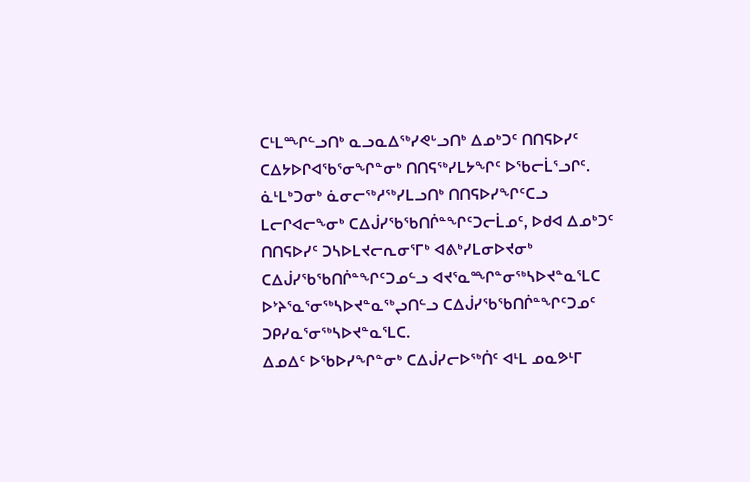ᑕᒻᒪᙱᓪᓗᑎᒃ ᓇᓗᓇᐃᖅᓯᕙᒡᓗᑎᒃ ᐃᓄᒃᑐᑦ ᑎᑎᕋᐅᓯᑦ ᑕᐃᔭᐅᒋᐊᖃᕐᓂᖏᓐᓂᒃ ᑎᑎᕋᖅᓯᒪᔭᖏᑦ ᐅᖃᓕᒫᕐᓗᒋᑦ. ᓈᒻᒪᒃᑐᓂᒃ ᓈᓂᓕᖅᓱᖅᓯᒪᓗᑎᒃ ᑎᑎᕋᐅᓯᖏᑦᑕᓗ ᒪᓕᒋᐊᓕᖕᓂᒃ ᑕᐃᒎᓯᖃᖃᑎᒌᓐᖏᑦᑐᓕᒫᓄᑦ, ᐅᑯᐊ ᐃᓄᒃᑐᑦ ᑎᑎᕋᐅᓯᑦ ᑐᓴᐅᒪᔪᓕᕆᓂᕐᒥᒃ ᐊᕕᒃᓯᒪᓂᐅᔪᓂᒃ ᑕᐃᒎᓯᖃᖃᑎᒌᓐᖏᑦᑐᓄᓪᓗ ᐊᔪᕐᓇᙱᓐᓂᖅᓴᐅᔪᓐᓇᕐᒪᑕ ᐅᔾᔨᕐᓇᕐᓂᖅᓴᐅᔪᓐᓇᖅᖢᑎᓪᓗ ᑕᐃᒎᓯᖃᖃᑎᒌᓐᖏᑦᑐᓄᑦ ᑐᑭᓯᓇᕐᓂᖅᓴᐅᔪᓐᓇᕐᒪᑕ.
ᐃᓄᐃᑦ ᐅᖃᐅᓯᖏᓐᓂᒃ ᑕᐃᒎᓯᓕᐅᖅᑏᑦ ᐊᒻᒪ ᓄᓇᕗᒻᒥ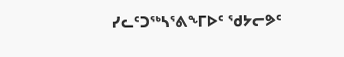ᓯᓚᑦᑐᖅᓴᕐᕕᖕᒥᐅᑦ ᖁᔭᓕᕗᑦ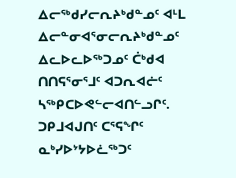ᐃᓕᖅᑯᓯᓕᕆᔨᒃᑯᓐᓄᑦ ᐊᒻᒪ ᐃᓕᓐᓂᐊᕐᓂᓕᕆᔨᒃᑯᓐᓄᑦ ᐃᓚᐅᓚᐅᖅᑐᓄᑦ ᑖᒃᑯᐊ ᑎᑎᕋᕐᓂᕐᒧᑦ ᐊᑐᕆᐊᓖᑦ ᓴᖅᑭᑕᐅᕙᓪᓕᐊᑎᓪᓗᒋᑦ.
ᑐᑭᒧᐊᒍᑎᑦ ᑕᕐᕋᖏᑦ ᓇᒃᓯᐅᔾᔭᐅᓛᖅᑐᑦ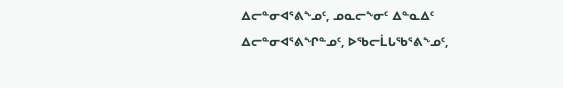ᐃᓕᓐᓂᐊᕐᕕᖕᓄᑦ, ᓄᓇᓕᖕᓂᑦ ᐃᓐᓇᐃᑦ ᐃᓕᓐᓂᐊᕐᕕᖏᓐᓄᑦ, ᐅᖃᓕᒫᒐᖃᕐᕕᖕᓄᑦ,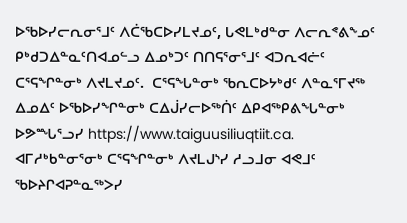ᐅᖃᐅᓯᓕᕆᓂᕐᒧᑦ ᐱᑖᖃᑕᐅᓯᒪᔪᓄᑦ, ᒐᕙᒪᒃᑯᓐᓂ ᐱᓕᕆᕝᕕᖕᓄᑦ ᑭᒃᑯᑐᐃᓐᓇᑦᑎᐊᓄᓪᓗ ᐃᓄᒃᑐᑦ ᑎᑎᕋᕐᓂᕐᒧᑦ ᐊᑐᕆᐊᓖᑦ ᑕᕐᕋᖏᓐᓂᒃ ᐱᔪᒪᔪᓄᑦ.  ᑕᕐᕋᖓᓐᓂᒃ ᖃᕆᑕᐅᔭᒃᑯᑦ ᐱᓐᓇᕐᒥᔪᖅ ᐃᓄᐃᑦ ᐅᖃᐅᓯᖏᓐᓂᒃ ᑕᐃᒎᓯᓕᐅᖅᑏᑦ ᐃᑭᐊᖅᑭᕕᖓᓐᓂᒃ ᐅᕗᙵᕐᓗᓯ https://www.taiguusiliuqtiit.ca. ᐊᒥᓱᒃᑲᓐᓂᕐᓂᒃ ᑕᕐᕋᖏᓐᓂᒃ ᐱᔪᒪᒍᔅᓯ ᓱᓗᒧᓂ ᐊᕙᒧᑦ ᖃᐅᔨᒋᐊᕈᓐᓇᖅᐳᓯ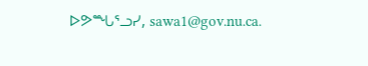ᐅᕗᙵᕐᓗᓯ, sawa1@gov.nu.ca.